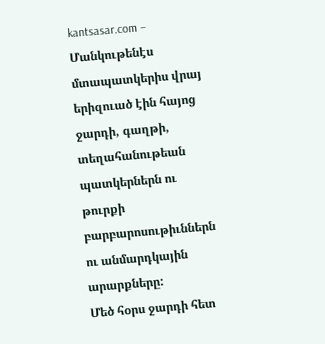kantsasar.com – Մանկութենէս մտապատկերիս վրայ երիզուած էին հայոց ջարդի, գաղթի, տեղահանութեան պատկերներն ու թուրքի բարբարոսութիւններն ու անմարդկային արարքները:
Մեծ հօրս ջարդի հետ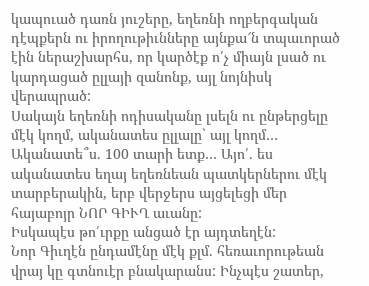կապուած դառն յուշերը, եղեռնի ողբերգական դէպքերն ու իրողութիւնները այնքա՜ն տպաւորած էին ներաշխարհս, որ կարծէք ո՛չ միայն լսած ու կարդացած ըլլայի զանոնք, այլ նոյնիսկ վերապրած:
Սակայն եղեռնի ոդիսականը լսելն ու ընթերցելը մէկ կողմ, ականատես ըլլալը` այլ կողմ…
Ականատե՞ս. 100 տարի ետք… Այո՛. ես ականատես եղայ եղեռնեան պատկերներու մէկ տարբերակին, երբ վերջերս այցելեցի մեր հայաբոյր ՆՈՐ ԳԻՒՂ աւանը:
Իսկապէս թո՛ւրքը անցած էր այդտեղէն:
Նոր Գիւղէն ընդամէնը մէկ քլմ. հեռաւորութեան վրայ կը գտնուէր բնակարանս: Ինչպէս շատեր,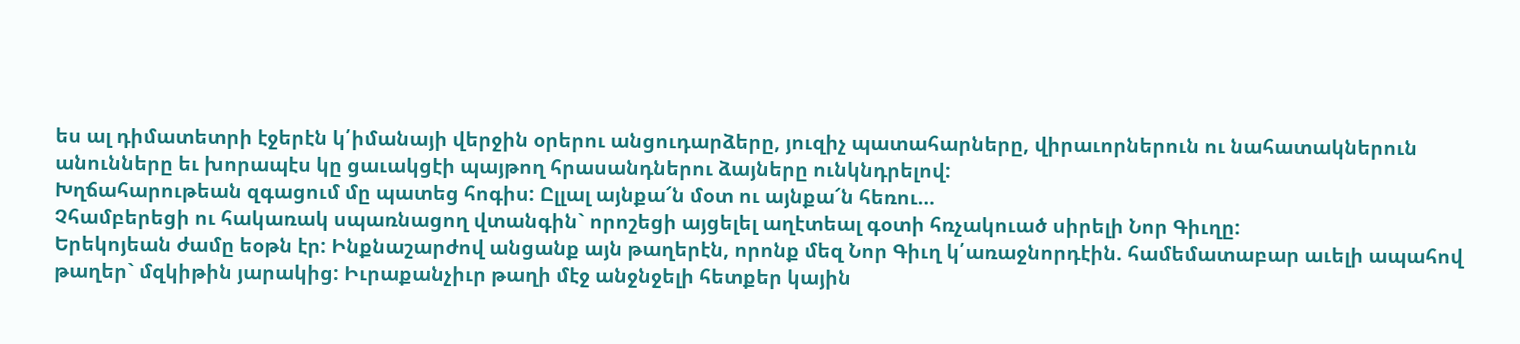ես ալ դիմատետրի էջերէն կ՛իմանայի վերջին օրերու անցուդարձերը, յուզիչ պատահարները, վիրաւորներուն ու նահատակներուն անունները եւ խորապէս կը ցաւակցէի պայթող հրասանդներու ձայները ունկնդրելով:
Խղճահարութեան զգացում մը պատեց հոգիս: Ըլլալ այնքա՜ն մօտ ու այնքա՜ն հեռու…
Չհամբերեցի ու հակառակ սպառնացող վտանգին` որոշեցի այցելել աղէտեալ գօտի հռչակուած սիրելի Նոր Գիւղը:
Երեկոյեան ժամը եօթն էր: Ինքնաշարժով անցանք այն թաղերէն, որոնք մեզ Նոր Գիւղ կ՛առաջնորդէին. համեմատաբար աւելի ապահով թաղեր` մզկիթին յարակից: Իւրաքանչիւր թաղի մէջ անջնջելի հետքեր կային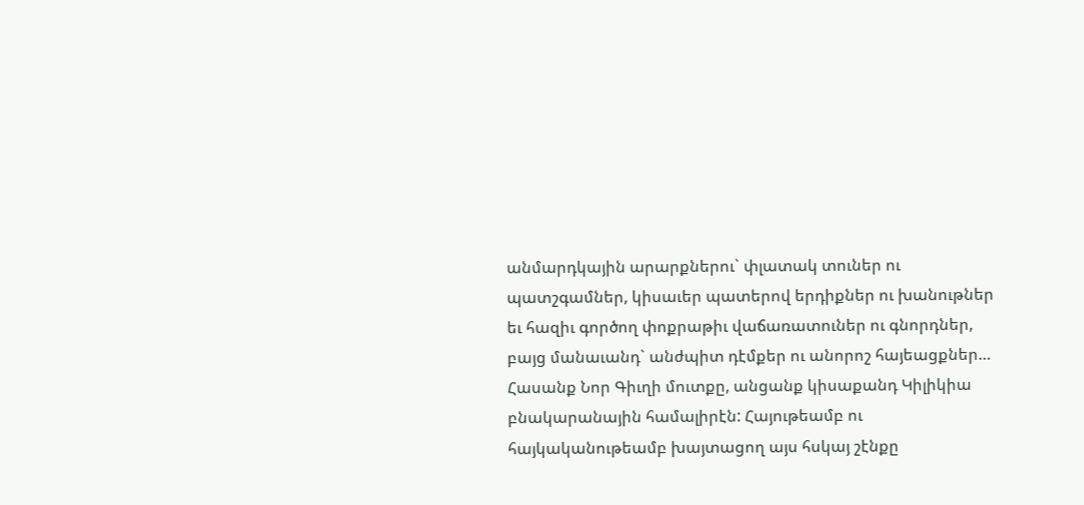անմարդկային արարքներու` փլատակ տուներ ու պատշգամներ, կիսաւեր պատերով երդիքներ ու խանութներ եւ հազիւ գործող փոքրաթիւ վաճառատուներ ու գնորդներ, բայց մանաւանդ` անժպիտ դէմքեր ու անորոշ հայեացքներ…
Հասանք Նոր Գիւղի մուտքը, անցանք կիսաքանդ Կիլիկիա բնակարանային համալիրէն: Հայութեամբ ու հայկականութեամբ խայտացող այս հսկայ շէնքը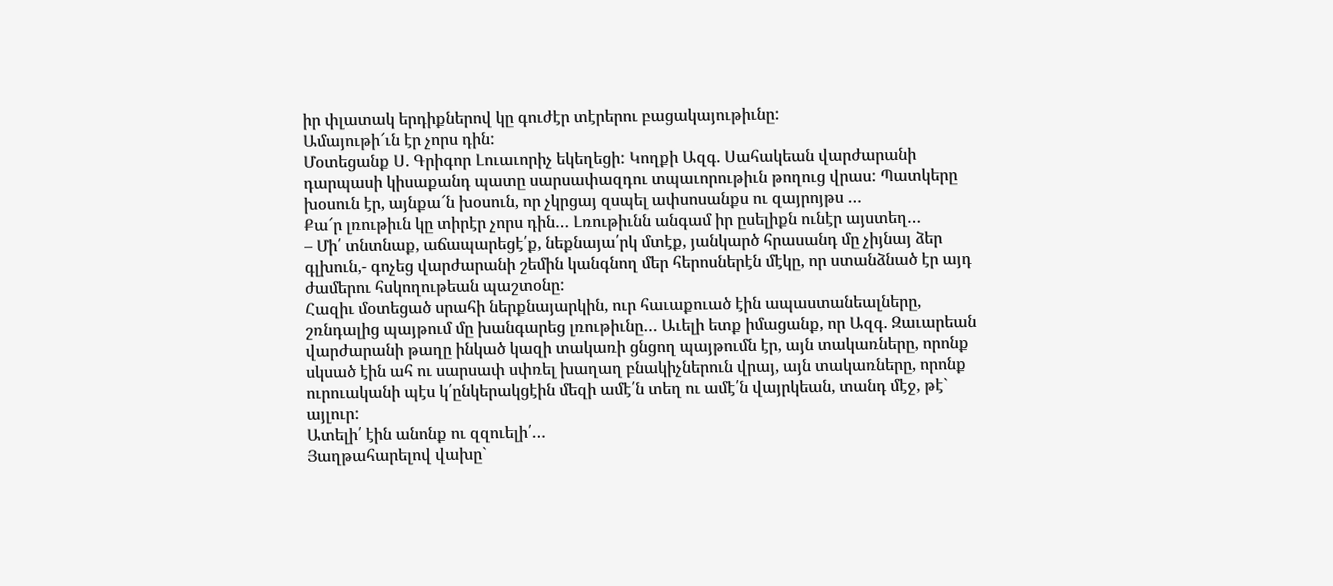իր փլատակ երդիքներով կը գուժէր տէրերու բացակայութիւնը:
Ամայութի՜ւն էր չորս դին:
Մօտեցանք Ս. Գրիգոր Լուաւորիչ եկեղեցի: Կողքի Ազգ. Սահակեան վարժարանի դարպասի կիսաքանդ պատը սարսափազդու տպաւորութիւն թողուց վրաս: Պատկերը խօսուն էր, այնքա՜ն խօսուն, որ չկրցայ զսպել ափսոսանքս ու զայրոյթս …
Քա՜ր լռութիւն կը տիրէր չորս դին… Լռութիւնն անգամ իր ըսելիքն ունէր այստեղ…
– Մի՛ տնտնաք, աճապարեցէ՛ք, նեքնայա՛րկ մտէք, յանկարծ հրասանդ մը չիյնայ ձեր գլխուն,- գոչեց վարժարանի շեմին կանգնող մեր հերոսներէն մէկը, որ ստանձնած էր այդ ժամերու հսկողութեան պաշտօնը:
Հազիւ մօտեցած սրահի ներքնայարկին, ուր հաւաքուած էին ապաստանեալները, շռնդալից պայթում մը խանգարեց լռութիւնը… Աւելի ետք իմացանք, որ Ազգ. Զաւարեան վարժարանի թաղը ինկած կազի տակառի ցնցող պայթումն էր, այն տակառները, որոնք սկսած էին ահ ու սարսափ սփռել խաղաղ բնակիչներուն վրայ, այն տակառները, որոնք ուրուականի պէս կ՛ընկերակցէին մեզի ամէ՛ն տեղ ու ամէ՛ն վայրկեան, տանդ մէջ, թէ` այլուր:
Ատելի՛ էին անոնք ու զզուելի՛…
Յաղթահարելով վախը`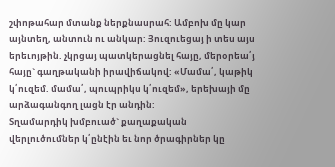շփոթահար մտանք ներքնասրահ: Ամբոխ մը կար այնտեղ, անտուն ու անկար: Յուզուեցայ ի տես այս երեւոյթին. չկրցայ պատկերացնել հայը, մերօրեա՛յ հայը` գաղթականի իրավիճակով: «Մամա՛, կաթիկ կ՛ուզեմ. մամա՛, պուպրիկս կ՛ուզեմ», երեխայի մը արձագանգող լացն էր անդին:
Տղամարդիկ խմբուած` քաղաքական վերլուծումներ կ՛ընէին եւ նոր ծրագիրներ կը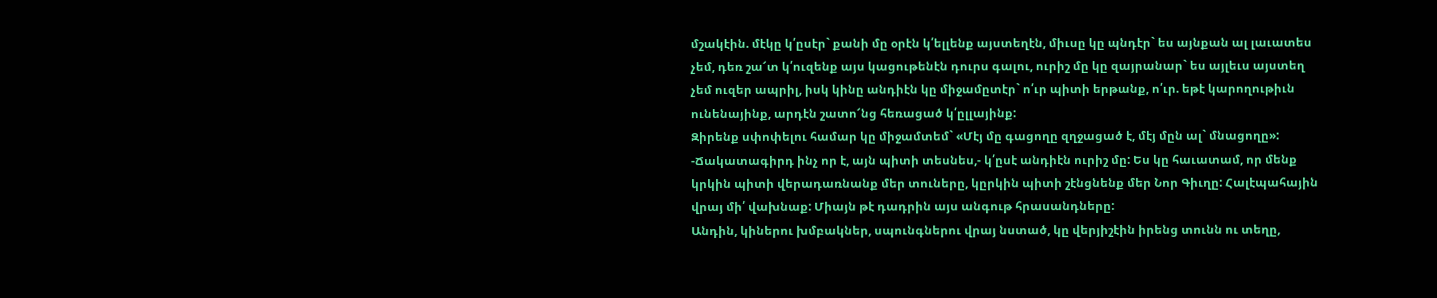մշակէին. մէկը կ՛ըսէր` քանի մը օրէն կ՛ելլենք այստեղէն, միւսը կը պնդէր` ես այնքան ալ լաւատես չեմ, դեռ շա՜տ կ՛ուզենք այս կացութենէն դուրս գալու, ուրիշ մը կը զայրանար` ես այլեւս այստեղ չեմ ուզեր ապրիլ, իսկ կինը անդիէն կը միջամըտէր` ո՛ւր պիտի երթանք, ո՛ւր. եթէ կարողութիւն ունենայինք, արդէն շատո՜նց հեռացած կ՛ըլլայինք:
Զիրենք սփոփելու համար կը միջամտեմ` «Մէյ մը գացողը զղջացած է, մէյ մըն ալ` մնացողը»:
-Ճակատագիրդ ինչ որ է, այն պիտի տեսնես,- կ՛ըսէ անդիէն ուրիշ մը: Ես կը հաւատամ, որ մենք կրկին պիտի վերադառնանք մեր տուները, կըրկին պիտի շէնցնենք մեր Նոր Գիւղը: Հալէպահային վրայ մի՛ վախնաք: Միայն թէ դադրին այս անգութ հրասանդները:
Անդին, կիներու խմբակներ, սպունգներու վրայ նստած, կը վերյիշէին իրենց տունն ու տեղը,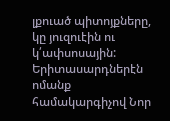լքուած պիտոյքները, կը յուզուէին ու կ՛ափսոսային:
Երիտասարդներէն ոմանք համակարգիչով Նոր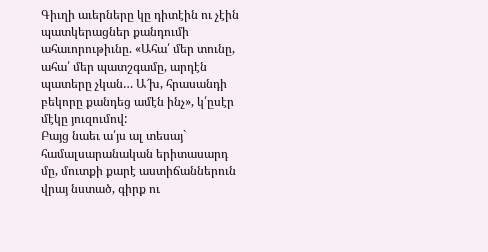Գիւղի աւերները կը դիտէին ու չէին պատկերացներ քանդումի ահաւորութիւնը. «Ահա՛ մեր տունը, ահա՛ մեր պատշգամը, արդէն պատերը չկան… Ա՜խ, հրասանդի բեկորը քանդեց ամէն ինչ», կ՛ըսէր մէկը յուզումով:
Բայց նաեւ ա՛յս ալ տեսայ` համալսարանական երիտասարդ մը, մուտքի քարէ աստիճաններուն վրայ նստած, գիրք ու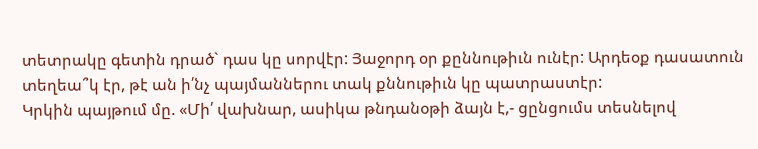տետրակը գետին դրած` դաս կը սորվէր: Յաջորդ օր քըննութիւն ունէր: Արդեօք դասատուն տեղեա՞կ էր, թէ ան ի՛նչ պայմաններու տակ քննութիւն կը պատրաստէր:
Կրկին պայթում մը. «Մի՛ վախնար, ասիկա թնդանօթի ձայն է,- ցընցումս տեսնելով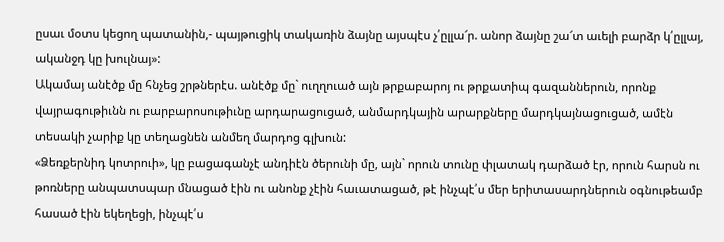ըսաւ մօտս կեցող պատանին,- պայթուցիկ տակառին ձայնը այսպէս չ՛ըլլա՜ր. անոր ձայնը շա՜տ աւելի բարձր կ՛ըլլայ, ականջդ կը խուլնայ»:
Ակամայ անէծք մը հնչեց շրթներէս. անէծք մը` ուղղուած այն թրքաբարոյ ու թրքատիպ գազաններուն, որոնք վայրագութիւնն ու բարբարոսութիւնը արդարացուցած, անմարդկային արարքները մարդկայնացուցած, ամէն տեսակի չարիք կը տեղացնեն անմեղ մարդոց գլխուն:
«Ձեռքերնիդ կոտրուի», կը բացագանչէ անդիէն ծերունի մը, այն` որուն տունը փլատակ դարձած էր, որուն հարսն ու թոռները անպատսպար մնացած էին ու անոնք չէին հաւատացած, թէ ինչպէ՛ս մեր երիտասարդներուն օգնութեամբ հասած էին եկեղեցի, ինչպէ՛ս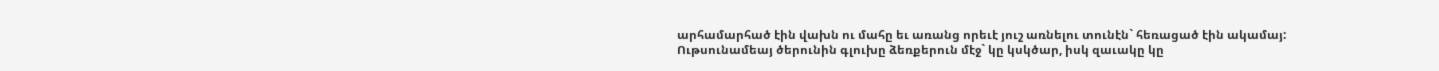արհամարհած էին վախն ու մահը եւ առանց որեւէ յուշ առնելու տունէն` հեռացած էին ակամայ:
Ութսունամեայ ծերունին գլուխը ձեռքերուն մէջ` կը կսկծար, իսկ զաւակը կը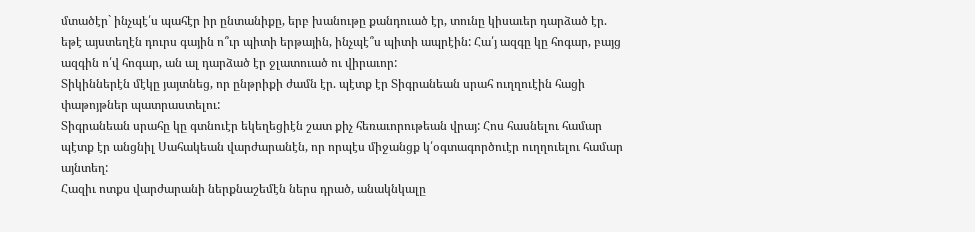մտածէր` ինչպէ՛ս պահէր իր ընտանիքը, երբ խանութը քանդուած էր, տունը կիսաւեր դարձած էր. եթէ այստեղէն դուրս գային ո՞ւր պիտի երթային, ինչպէ՞ս պիտի ապրէին: Հա՛յ ազգը կը հոգար, բայց ազգին ո՛վ հոգար, ան ալ դարձած էր ջլատուած ու վիրաւոր:
Տիկիններէն մէկը յայտնեց, որ ընթրիքի ժամն էր. պէտք էր Տիգրանեան սրահ ուղղուէին հացի փաթոյթներ պատրաստելու:
Տիգրանեան սրահը կը գտնուէր եկեղեցիէն շատ քիչ հեռաւորութեան վրայ: Հոս հասնելու համար պէտք էր անցնիլ Սահակեան վարժարանէն, որ որպէս միջանցք կ՛օգտագործուէր ուղղուելու համար այնտեղ:
Հազիւ ոտքս վարժարանի ներքնաշեմէն ներս դրած, անակնկալը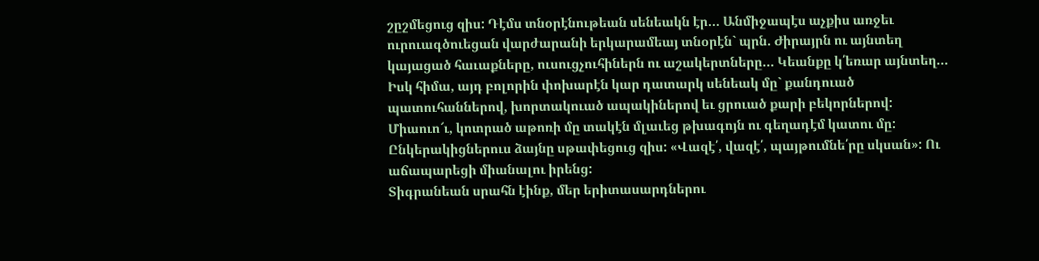շըշմեցուց զիս: Դէմս տնօրէնութեան սենեակն էր… Անմիջապէս աչքիս առջեւ ուրուագծուեցան վարժարանի երկարամեայ տնօրէն` պրն. Ժիրայրն ու այնտեղ կայացած հաւաքները, ուսուցչուհիներն ու աշակերտները… Կեանքը կ՛եռար այնտեղ… Իսկ հիմա, այդ բոլորին փոխարէն կար դատարկ սենեակ մը` քանդուած պատուհաններով, խորտակուած ապակիներով եւ ցրուած քարի բեկորներով:
Միաուո՜ւ, կոտրած աթոռի մը տակէն մլաւեց թխագոյն ու գեղադէմ կատու մը:
Ընկերակիցներուս ձայնը սթափեցուց զիս: «Վազէ՛, վազէ՛, պայթումնե՛րը սկսան»: Ու աճապարեցի միանալու իրենց:
Տիգրանեան սրահն էինք, մեր երիտասարդներու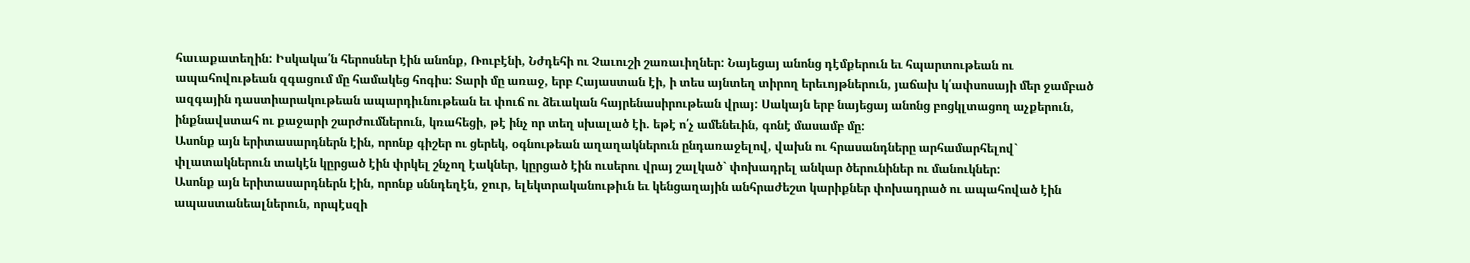հաւաքատեղին: Իսկակա՛ն հերոսներ էին անոնք, Ռուբէնի, Նժդեհի ու Չաւուշի շառաւիղներ: Նայեցայ անոնց դէմքերուն եւ հպարտութեան ու ապահովութեան զգացում մը համակեց հոգիս: Տարի մը առաջ, երբ Հայաստան էի, ի տես այնտեղ տիրող երեւոյթներուն, յաճախ կ՛ափսոսայի մեր ջամբած ազգային դաստիարակութեան ապարդիւնութեան եւ փուճ ու ձեւական հայրենասիրութեան վրայ: Սակայն երբ նայեցայ անոնց բոցկլտացող աչքերուն, ինքնավստահ ու քաջարի շարժումներուն, կռահեցի, թէ ինչ որ տեղ սխալած էի. եթէ ո՛չ ամենեւին, գոնէ մասամբ մը:
Ասոնք այն երիտասարդներն էին, որոնք գիշեր ու ցերեկ, օգնութեան աղաղակներուն ընդառաջելով, վախն ու հրասանդները արհամարհելով` փլատակներուն տակէն կըրցած էին փրկել շնչող էակներ, կըրցած էին ուսերու վրայ շալկած` փոխադրել անկար ծերունիներ ու մանուկներ:
Ասոնք այն երիտասարդներն էին, որոնք սննդեղէն, ջուր, ելեկտրականութիւն եւ կենցաղային անհրաժեշտ կարիքներ փոխադրած ու ապահոված էին ապաստանեալներուն, որպէսզի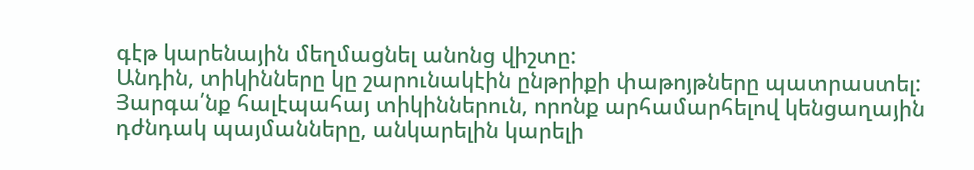գէթ կարենային մեղմացնել անոնց վիշտը:
Անդին, տիկինները կը շարունակէին ընթրիքի փաթոյթները պատրաստել:
Յարգա՛նք հալէպահայ տիկիններուն, որոնք արհամարհելով կենցաղային դժնդակ պայմանները, անկարելին կարելի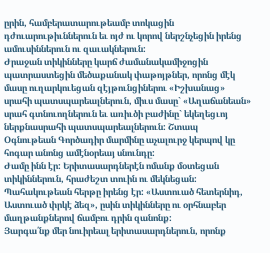ըրին, համբերատարութեամբ տոկացին դժուարութիւններուն եւ ոյժ ու կորով ներշնչեցին իրենց ամուսիններուն ու զաւակներուն:
Ժրաջան տիկինները կարճ ժամանակամիջոցին պատրաստեցին մեծաքանակ փաթոյթներ, որոնց մէկ մասը ուղարկուեցան զէյթունցիներու «Իշխանաց» սրահի պատսպարեալներուն, միւս մասը` «Աղաճանեան» սրահ գտնուողներուն եւ առիւծի բաժինը` եկեղեցւոյ ներքնասրահի պատսպարեալներուն: Շտապ Օգնութեան Գործադիր մարմինը աչալուրջ կերպով կը հոգար անոնց ամէնօրեայ սնունդը:
Ժամը ինն էր: Երիտասարդներէն ոմանք մօտեցան տիկիններուն, հրաժեշտ տուին ու մեկնեցան: Պահակութեան հերթը իրենց էր: «Աստուած հետերնիդ, Աստուած փրկէ ձեզ», ըսին տիկինները ու օրհնաբեր մաղթանքներով ճամբու դրին զանոնք:
Յարգա՛նք մեր նուիրեալ երիտասարդներուն, որոնք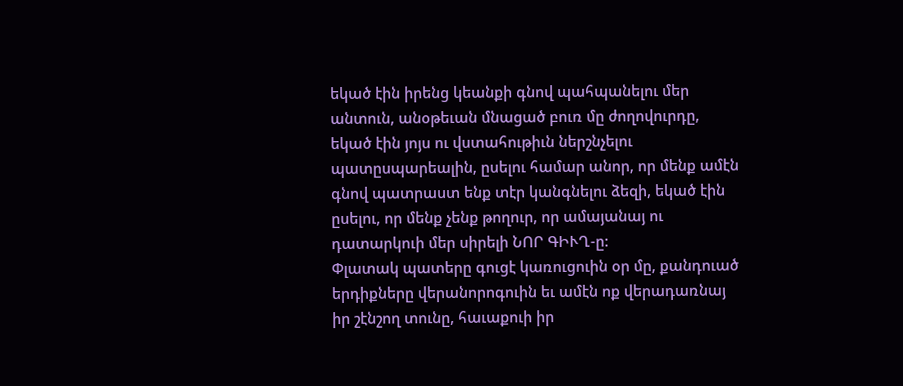եկած էին իրենց կեանքի գնով պահպանելու մեր անտուն, անօթեւան մնացած բուռ մը ժողովուրդը, եկած էին յոյս ու վստահութիւն ներշնչելու պատըսպարեալին, ըսելու համար անոր, որ մենք ամէն գնով պատրաստ ենք տէր կանգնելու ձեզի, եկած էին ըսելու, որ մենք չենք թողուր, որ ամայանայ ու դատարկուի մեր սիրելի ՆՈՐ ԳԻՒՂ-ը:
Փլատակ պատերը գուցէ կառուցուին օր մը, քանդուած երդիքները վերանորոգուին եւ ամէն ոք վերադառնայ իր շէնշող տունը, հաւաքուի իր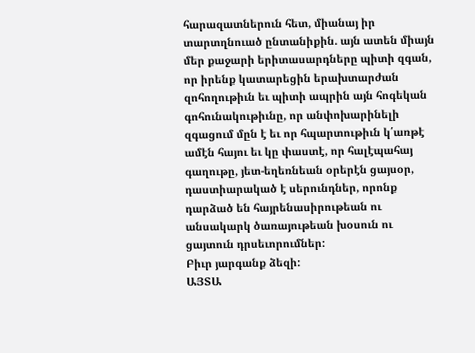հարազատներուն հետ, միանայ իր տարտղնուած ընտանիքին. այն ատեն միայն մեր քաջարի երիտասարդները պիտի զգան, որ իրենք կատարեցին երախտարժան զոհողութիւն եւ պիտի ապրին այն հոգեկան գոհունակութիւնը, որ անփոխարինելի զգացում մըն է եւ որ հպարտութիւն կ՛առթէ ամէն հայու եւ կը փաստէ, որ հալէպահայ գաղութը, յետ-եղեռնեան օրերէն ցայսօր, դաստիարակած է սերունդներ, որոնք դարձած են հայրենասիրութեան ու անսակարկ ծառայութեան խօսուն ու ցայտուն դրսեւորումներ:
Բիւր յարգանք ձեզի:
ԱՅՏԱ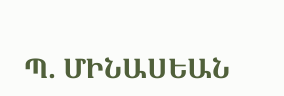Պ. ՄԻՆԱՍԵԱՆ